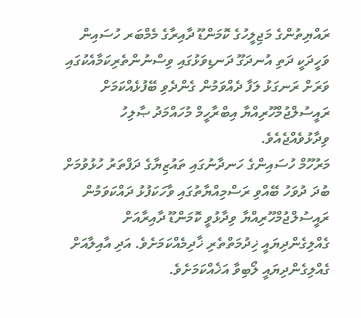ރައްޔިތުންގެ މަޖިލީހުގެ ކޮމަންޑޫ ދާއިރާގެ މެމްބަރ ހުސައިން ވަހީދަކީ ދަތި އުނދަގޫ ދަނޑިވަޅުގައި ވިސްނުންތެރިކަމާއެކުގައި ވަރަށް ރަނގަޅު ލަފާ ދެއްވަމުން ގެންދެވި ބޭފުޅެއްކަމަށް ރައީސުލްޖުމްހޫރިއްޔާ އިބްރާހީމް މުހައްމަދު ޞާލިހު ވިދާޅުވެއްޖެއެވެ.
މަރުހޫމް ހުސައިންގެ ހަނދާނުގައި ތައުޒިޔާގެ ދަފްތަރު ހުޅުވުމަށް ބުދަ ދުވަހު ބޭއްވި ރަސްމިއްޔާތުގައި ވާހަކަފުޅު ދައްކަވަމުން ރައީސުލްޖުމްހޫރިއްޔާ ވިދާޅުވީ ކޮމަންޑޫ ދާއިރާއަށް ގެއްލިގެންދިޔައީ ޚިދުމަތްތެރި ޚާދިމެއްކަމަށެވެ. އަދި އާއިލާއަށް ގެއްލިގެންދިޔައީ ލޯބިވާ އަޚެއްކަމަށެވެ.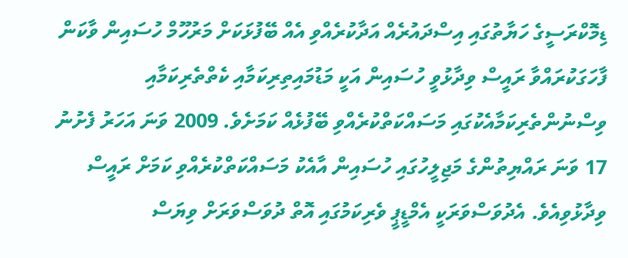ޑިމޮކްރަސީގެ ހަޔާތުގައި އިސްދައުރެއް އަދާކުރެއްވި އެއް ބޭފުޅަކަށް މަރުހޫމް ހުސައިން ވާކަން ފާހަގަކުރައްވާ ރައީސް ވިދާޅުވީ ހުސައިން އަކީ މަޑުމައިތިރިކަމާއި ކެތްތެރިކަމާއި ވިސްނުންތެރިކަމާއެކުގައި މަސައްކަތްކުރެއްވި ބޭފުޅެއް ކަމަށެވެ. 2009 ވަނަ އަހަރު ފެށުނު 17 ވަނަ ރައްޔިތުންގެ މަޖިލީހުގައި ހުސައިން އާއެކު މަސައްކަތްކުރެއްވި ކަމަށް ރައީސް ވިދާޅުވިއެވެ. އެދުވަސްވަރަކީ އެމްޑީޕީ ވެރިކަމުގައި އޮތް ދުވަސްވަރަށް ވިޔަސް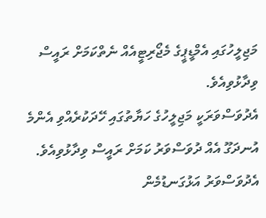މަޖިލީހުގައި އެމްޑީޕީގެ މެޖޯރިޓީއެއް ނެތްކަމަށް ރައީސް ވިދާޅުވިއެވެ.
އެދުވަސްވަރަކީ މަޖިލީހުގެ ހަޔާތުގައި ހޭދަކުރެއްވި އެންމެ އުނދަގޫ އެއް ދުވަސްވަރު ކަމަށް ރައީސް ވިދާޅުވިއެވެ.
އެދުވަސްވަރު އަޅުގަނޑުމެން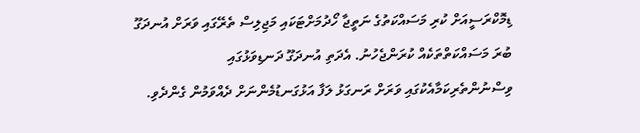ޑިމޮކްރަސީއަށް ކުރި މަސައްކަތުގެ ނަތީޖާ ހޯދުމަށްޓަކައި މަޖިލިސް ތެރޭގައި ވަރަށް އުނދަގޫ ބުރަ މަސައްކަތްތަކެއް ކުރަންޖެހުނު. އެދަތި އުނދަގޫ ދަނޑިވަޅުގައި ވިސްނުންތެރިކަމާއެކުގައި ވަރަށް ރަނގަޅު ލަފާ އަޅުގަނޑުމެންނަށް ދެއްވަމުން ގެންދެވި.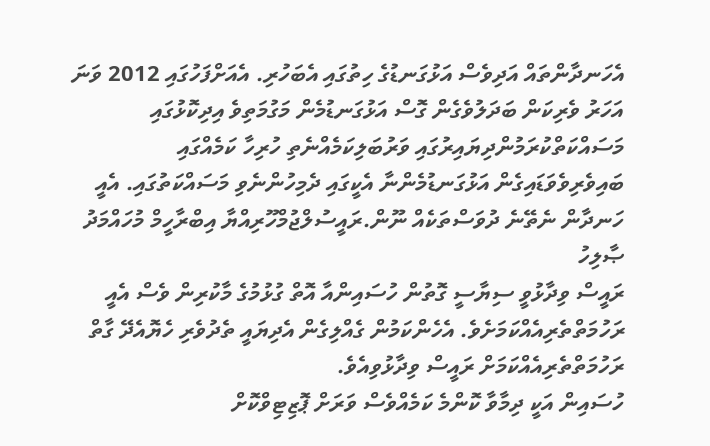އެހަނދާންތައް އަދިވެސް އަޅުގަނޑުގެ ހިތުގައި އެބަހުރި. އެއަށްފަހުގައި 2012 ވަނަ އަހަރު ވެރިކަން ބަދަލުވެގެން ގޮސް އަޅުގަނޑުމެން މަގުމަތިވެ އިދިކޮޅުގައި މަސައްކަތްކުރަމުންދިޔައިރުގައި ވަރުބަލިކަމެއްނެތި ހުރިހާ ކަމެއްގައި ބައިވެރިވެވަޑައިގެން އަޅުގަނޑުމެންނާ އެކީގައި ދެމިހުންނެވި މަސައްކަތުގައި. އެއީ ހަނދާން ނެތޭނެ ދުވަސްތަކެއް ނޫން.ރައީސުލްޖުމްހޫރިއްޔާ އިބްރާހީމް މުހައްމަދު ޞާލިހު
ރައީސް ވިދާޅުވީ ސިޔާސީ ގޮތުން ހުސައިންއާ އޮތް ގުޅުމުގެ މާކުރިން ވެސް އެއީ ރަހުމަތްތެރިއެއްކަމަށެވެ. އެހެންކަމުން ގެއްލިގެން އެދިޔައީ ތެދުވެރި ހެޔޮއެދޭ ގާތް ރަހުމަތްތެރިއެއްކަމަށް ރައީސް ވިދާޅުވިއެވެ.
ހުސައިން އަކީ ދިމާވާ ކޮންމެ ކަމެއްވެސް ވަރަށް ޕޮޒިޓިވްކޮށް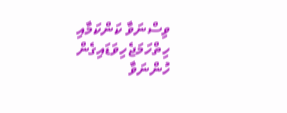ވިސްނަވާ ކަންކަމާއި ހިތްހަމަޖެހިވަޑައިގެން ހުންނަވާ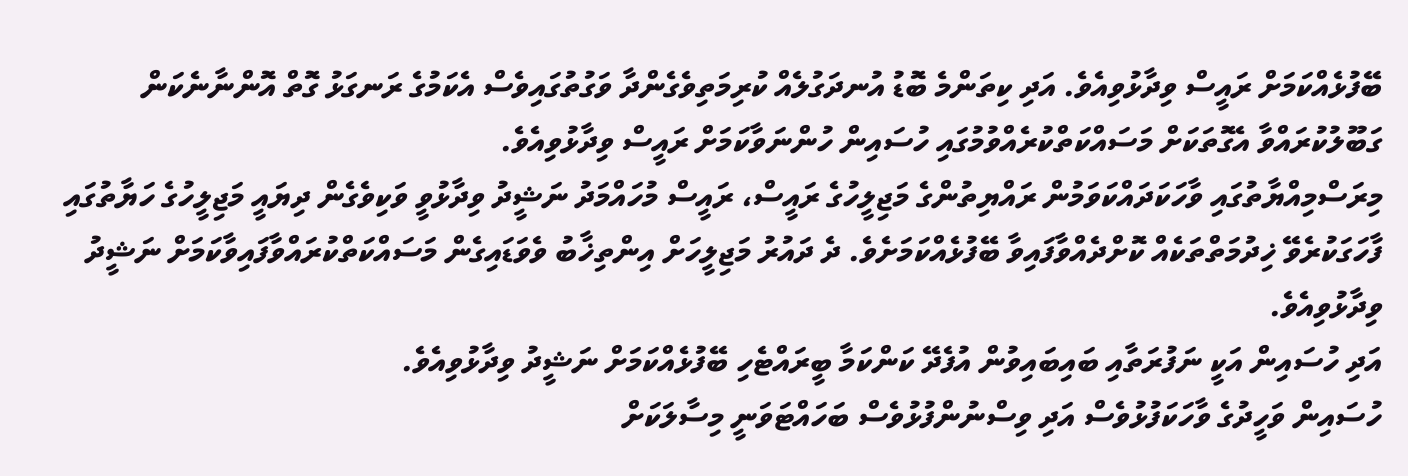ބޭފުޅެއްކަމަށް ރައީސް ވިދާޅުވިއެވެ. އަދި ކިތަންމެ ބޮޑު އުނދަގުލެއް ކުރިމަތިވެގެންދާ ވަގުތުގައިވެސް އެކަމުގެ ރަނގަޅު ގޮތް އޮންނާނެކަން ގަބޫލުކުރައްވާ އެގޮތަކަށް މަސައްކަތްކުރެއްވުމުގައި ހުސައިން ހުންނަވާކަމަށް ރައީސް ވިދާޅުވިއެވެ.
މިރަސްމިއްޔާތުގައި ވާހަކަދައްކަވަމުން ރައްޔިތުންގެ މަޖިލީހުގެ ރައީސް، ރައީސް މުހައްމަދު ނަޝީދު ވިދާޅުވީ ވަކިވެގެން ދިޔައީ މަޖިލީހުގެ ހަޔާތުގައި ފާހަގަކުރެވޭ ޚިދުމަތްތަކެއް ކޮށްދެއްވާފައިވާ ބޭފުޅެއްކަމަށެވެ. ދެ ދައުރު މަޖިލީހަށް އިންތިޚާބު ވެވަޑައިގެން މަސައްކަތްކުރައްވާފައިވާކަމަށް ނަޝީދު ވިދާޅުވިއެވެ.
އަދި ހުސައިން އަކީ ނަފުރަތާއި ބައިބައިވުން އުފެދޭ ކަންކަމާ ބީރައްޓެހި ބޭފުޅެއްކަމަށް ނަޝީދު ވިދާޅުވިއެވެ.
ހުސައިން ވަހީދުގެ ވާހަކަފުޅުވެސް އަދި ވިސްނުންފުޅުވެސް ބަހައްޓަވަނީ މިސާލަކަށް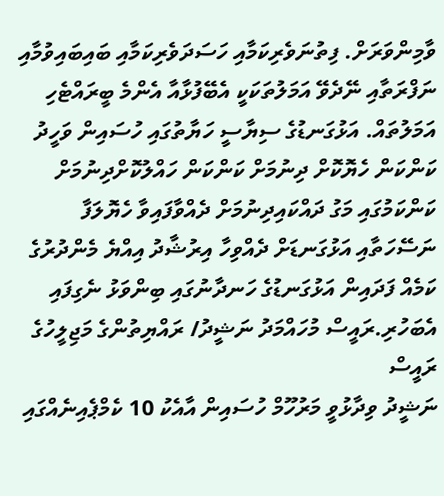ވާމިންވަރަށް. ފިތުނަވެރިކަމާއި ހަސަދަވެރިކަމާއި ބައިބައިވުމާއި ނަފްރަތާއި ނޭދެވޭ އަމަލުތަކަކީ އެބޭފުޅާއާ އެންމެ ބީރައްޓެހި އަމަލުތައް. އަޅުގަނޑުގެ ސިޔާސީ ހަޔާތުގައި ހުސައިން ވަހީދު ކަންކަން ހެޔޮކޮށް ދިނުމަށް ކަންކަން ހައްލުކޮށްދިނުމަށް ކަންކަމުގައި މަގު ދައްކައިދިނުމަށް ދެއްވާފައިވާ ހެޔޮލަފާ ނަސޭހަތާއި އަޅުގަނޑަށް ދެއްވިހާ އިރުޝާދު އިއްޔެ މެންދުރުގެ ކަމެއް ފަދައިން އަޅުގަނޑުގެ ހަނދާނުގައި ބިންވަޅު ނެގިފައި އެބަހުރި.ރައީސް މުހައްމަދު ނަޝީދު/ ރައްޔިތުންގެ މަޖިލީހުގެ ރައީސް
ނަޝީދު ވިދާޅުވީ މަރުހޫމް ހުސައިން އާއެކު 10 ކެމްޕެއިނެއްގައި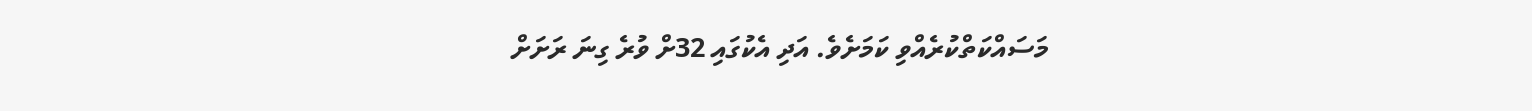މަސައްކަތްކުރެއްވި ކަމަށެވެ. އަދި އެކުގައި 32ށް ވުރެ ގިނަ ރަށަށް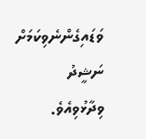ވަޑައިގެންނެވިކަމަށް ނަޝީދު ވިދާޅުވިއެވެ.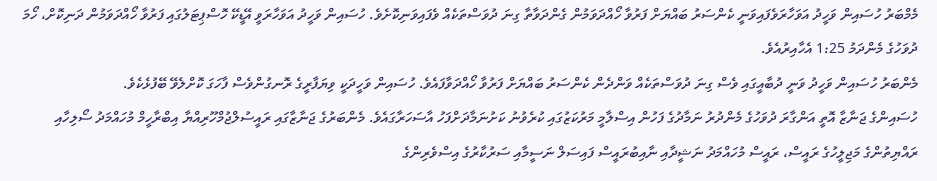މެމްބަރު ހުސައިން ވަހީދު އަވަހާރަވެފައިވަނީ ކެންސަރު ބައްޔަށް ފަރުވާ ހޯއްދަވަމުން ގެންދަވާތާ ގިނަ ދުވަސްތަކެއް ވެފައިވަނިކޮށެވެ. ހުސައިން ވަހީދު އަވަހާރަވީ އޭޑީކޭ ހޮސްޕިޓަލުގައި ފަރުވާ ހޯއްދަވަމުން ދަނިކޮށް، ހޯމަ ދުވަހުގެ މެންދަމު 1:25 އެހާއިރުއެވެ.
މެންބަރު ހުސައިން ވަހީދު ވަނީ ދުބާއީގައި ވެސް ގިނަ ދުވަސްތަކެއް ވަންދެން ކެންސަރު ބައްޔަށް ފަރުވާ ހޯއްދަވާފައެވެ. ހުސައިން ވަހީދަކީ ވިޔަފާރީގެ ރޮނގުންވެސް ފާހަގަ ކޮށްލެވޭ ބޭފުޅެކެވެ.
ހުސައިންގެ ޖަނާޒާ އޮތީ އަންގާރަ ދުވަހުގެ މެންދުރު ނަމާދުގެ ފަހުން އިސްލާމީ މަރުކަޒުގައި ކުރެވުނު ކަށުނަމާދަށްފަހު އާސަހަރާގައެވެ. މެންބަރުގެ ޖަނާޒާގައި ރައީސުލްޖުމްހޫރިއްޔާ އިބްރާހީމް މުހައްމަދު ސޯލިހާއި ރައްޔިތުންގެ މަޖިލީހުގެ ރައީސް، ރައީސް މުހައްމަދު ނަޝީދާއި ނާއިބުރައީސް ފައިސަލް ނަސީމާއި ސަރުކާރުގެ އިސްވެރިންގެ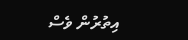އިތުރުން ވެސް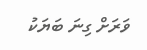ވަރަށް ގިނަ ބަޔަކު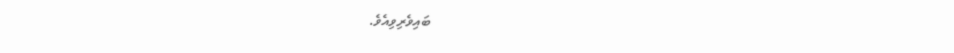ބައިވެރިވިއެވެ.